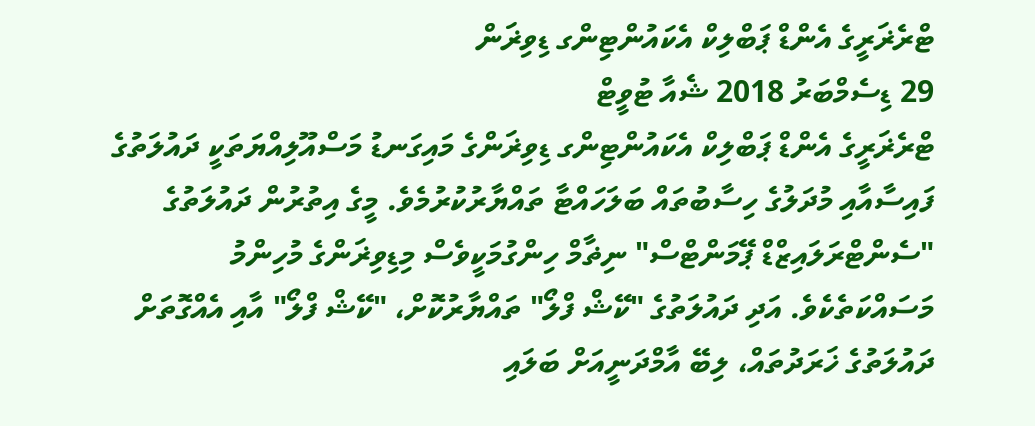ޓްރެޜަރީގެ އެންޑް ޕަބްލިކް އެކައުންޓިންގ ޑިވިޜަން
29 ޑިސެމްބަރު 2018 ޝެއާ ޓުވީޓް
ޓްރެޜަރީގެ އެންޑް ޕަބްލިކް އެކައުންޓިންގ ޑިވިޜަންގެ މައިގަނޑު މަސްއޫލިއްޔަތަކީ ދައުލަތުގެ ފައިސާއާއި މުދަލުގެ ހިސާބުތައް ބަލަހައްޓާ ތައްޔާރުކުރުމެވެ. މީގެ އިތުރުން ދައުލަތުގެ "ސެންޓްރަލައިޒްޑް ޕޭމަންޓްސް" ނިޡާމް ހިންގުމަކީވެސް މިޑިވިޜަންގެ މުހިންމު މަސައްކަތެކެވެ. އަދި ދައުލަތުގެ "ކޭޝް ފްލޯ" ތައްޔާރުކޮށް، "ކޭޝް ފްލޯ" އާއި އެއްގޮތަށް ދައުލަތުގެ ޚަރަދުތައް، ލިބޭ އާމްދަނީއަށް ބަލައި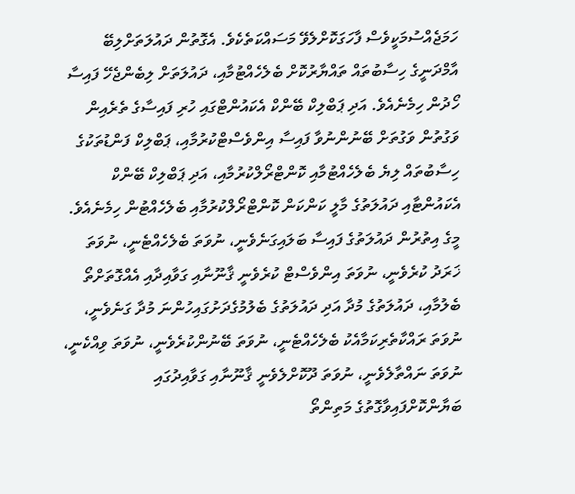ހަމަޖެއްސުމަކީވެސް ފާހަގަކޮށްލެވޭ މަސައްކަތެކެވެ. އެގޮތުން ދައުލަތަށްލިބޭ އާމްދަނީގެ ހިސާބުތައް ތައްޔާރުކޮށް ބެލެހެއްޓުމާއި، ދައުލަތަށް ލިބެންޖެހޭ ފައިސާ ހޯދުން ހިމެނެއެވެ. އަދި ޕަބްލިކް ބޭންކް އެކައުންޓްގައި ހުރި ފައިސާގެ ތެރެއިން ވަގުތުން ވަގުތަށް ބޭނުންނުވާ ފައިސާ އިންވެސްޓްކުރުމާއި، ޕަބްލިކް ފަންޑުތަކުގެ ހިސާބުތައް ލިޔެ ބެލެހެއްޓުމާއި ކޮންޓްރޯލްކުރުމާއި، އަދި ޕަބްލިކް ބޭންކް އެކައުންޓާއި ދައުލަތުގެ މާލީ ކަންކަން ކޮންޓްރޯލްކުރުމާއި ބެލެހެއްޓުން ހިމެނެއެވެ.
މީގެ އިތުރުން ދައުލަތުގެ ފައިސާ ބަލައިގަނެވެނީ، ނުވަތަ ބެލެހެއްޓެނީ، ނުވަތަ ޚަރަދު ކުރެވެނީ، ނުވަތަ އިންވެސްޓް ކުރެވެނީ ޤާނޫނާއި ގަވާއިދާއި އެއްގޮތަށްތޯ ބެލުމާއި، ދައުލަތުގެ މުދާ އަދި ދައުލަތުގެ ބެލުމުގެދަށުގައިހުންނަ މުދާ ގަނެވެނީ، ނުވަތަ ރައްކާތެރިކަމާއެކު ބެލެހެއްޓެނީ، ނުވަތަ ބޭނުންކުރެވެނީ، ނުވަތަ ވިއްކެނީ، ނުވަތަ ނައްތާލެވެނީ، ނުވަތަ ދޫކޮށްލެވެނީ ޤާނޫނާއި ގަވާއިދުގައި ބަޔާންކޮށްފައިވާގޮތުގެ މަތިންތޯ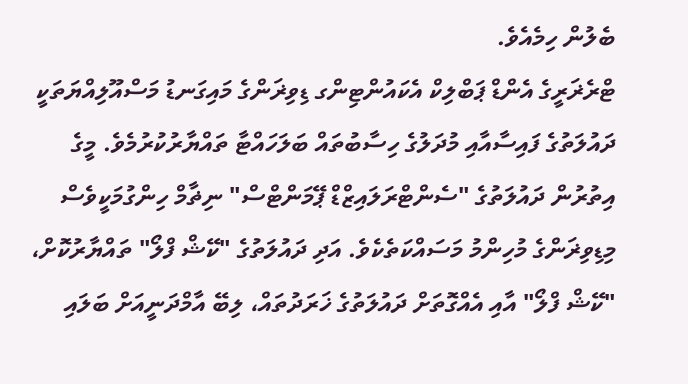ބެލުން ހިމެއެވެ.
ޓްރެޜަރީގެ އެންޑް ޕަބްލިކް އެކައުންޓިންގ ޑިވިޜަންގެ މައިގަނޑު މަސްއޫލިއްޔަތަކީ ދައުލަތުގެ ފައިސާއާއި މުދަލުގެ ހިސާބުތައް ބަލަހައްޓާ ތައްޔާރުކުރުމެވެ. މީގެ އިތުރުން ދައުލަތުގެ "ސެންޓްރަލައިޒްޑް ޕޭމަންޓްސް" ނިޡާމް ހިންގުމަކީވެސް މިޑިވިޜަންގެ މުހިންމު މަސައްކަތެކެވެ. އަދި ދައުލަތުގެ "ކޭޝް ފްލޯ" ތައްޔާރުކޮށް، "ކޭޝް ފްލޯ" އާއި އެއްގޮތަށް ދައުލަތުގެ ޚަރަދުތައް، ލިބޭ އާމްދަނީއަށް ބަލައި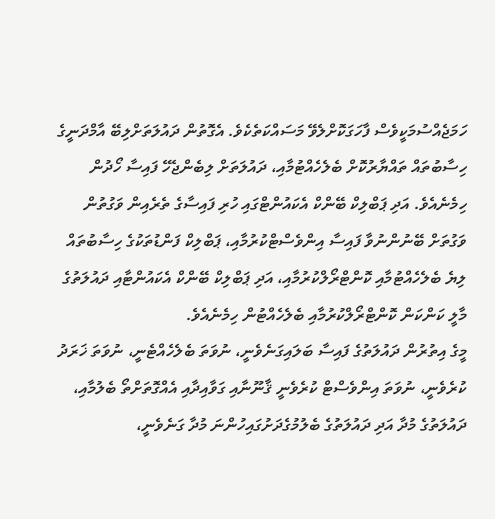ހަމަޖެއްސުމަކީވެސް ފާހަގަކޮށްލެވޭ މަސައްކަތެކެވެ. އެގޮތުން ދައުލަތަށްލިބޭ އާމްދަނީގެ ހިސާބުތައް ތައްޔާރުކޮށް ބެލެހެއްޓުމާއި، ދައުލަތަށް ލިބެންޖެހޭ ފައިސާ ހޯދުން ހިމެނެއެވެ. އަދި ޕަބްލިކް ބޭންކް އެކައުންޓްގައި ހުރި ފައިސާގެ ތެރެއިން ވަގުތުން ވަގުތަށް ބޭނުންނުވާ ފައިސާ އިންވެސްޓްކުރުމާއި، ޕަބްލިކް ފަންޑުތަކުގެ ހިސާބުތައް ލިޔެ ބެލެހެއްޓުމާއި ކޮންޓްރޯލްކުރުމާއި، އަދި ޕަބްލިކް ބޭންކް އެކައުންޓާއި ދައުލަތުގެ މާލީ ކަންކަން ކޮންޓްރޯލްކުރުމާއި ބެލެހެއްޓުން ހިމެނެއެވެ.
މީގެ އިތުރުން ދައުލަތުގެ ފައިސާ ބަލައިގަނެވެނީ، ނުވަތަ ބެލެހެއްޓެނީ، ނުވަތަ ޚަރަދު ކުރެވެނީ، ނުވަތަ އިންވެސްޓް ކުރެވެނީ ޤާނޫނާއި ގަވާއިދާއި އެއްގޮތަށްތޯ ބެލުމާއި، ދައުލަތުގެ މުދާ އަދި ދައުލަތުގެ ބެލުމުގެދަށުގައިހުންނަ މުދާ ގަނެވެނީ،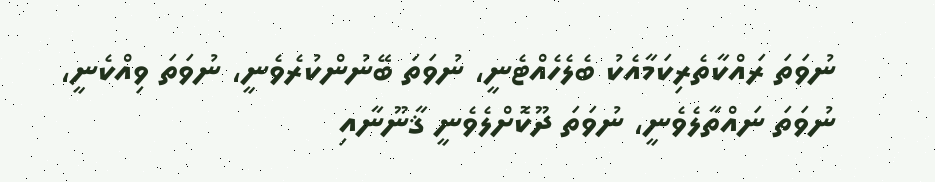ނުވަތަ ރައްކާތެރިކަމާއެކު ބެލެހެއްޓެނީ، ނުވަތަ ބޭނުންކުރެވެނީ، ނުވަތަ ވިއްކެނީ، ނުވަތަ ނައްތާލެވެނީ، ނުވަތަ ދޫކޮށްލެވެނީ ޤާނޫނާއި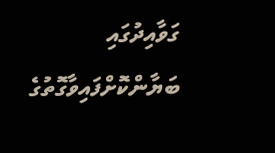ގަވާއިދުގައި ބަޔާންކޮށްފައިވާގޮތުގެ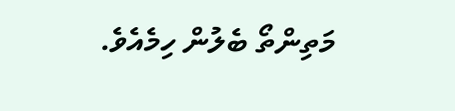މަތިންތޯ ބެލުން ހިމެއެވެ.